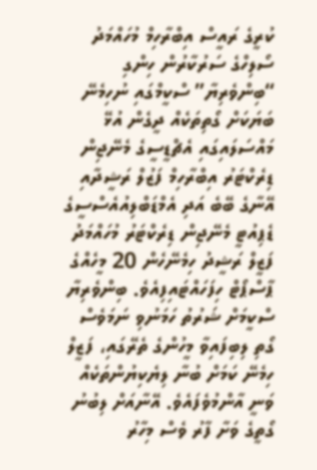ކުރީގެ ރައީސް އިބްރާހިމް މުހައްމަދު ސޯލިހްގެ ސަރުކާރުން ހިންގި “ބިންވެރިޔާ” ސްކީމްގައި ނުހިމެނޭ ބަޔަކަށް ގޯތިތަކެއް ދީގެން އުޅޭ މައްސަލައިގައި އެޗްޑީސީގެ މެނޭޖިން ޑިރެކްޓަރު އިބްރާހިމް ފަޒުލް ރަޝީދާއި އޭނާގެ ބޭބެ އަދި އެމްޑަބްލިއުއެސްސީގެ ޑެޕިއުޓީ މެނޭޖިން ޑިރެކްޓަރު މުހައްމަދު ފަޒީލް ރަޝީދު ހިމެނޭހެން 20 މީހެއްގެ ޕާސްޕޯޓް ހިފަހައްޓައިފިއެވެ. ބިންވެރިޔާ ސްކީމަށް ޝަރުތު ހަމަނުވި ނަމަވެސް ގޯތި ލިބިފައިވާ މީހުންގެ ތެރޭގައި، ފަޒީލް ހިމެނޭ ކަމަށް ބުނާ ލިޔެކިޔުންތަކެއް ވަނީ އާންމުވެފައެވެ. އޭނާއަށް ލިބުނު ގޯތީގެ ވަށާ ފާރު ވެސް މިހާރު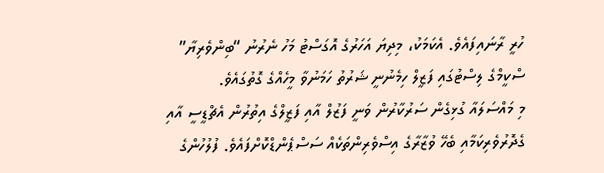ހުރީ ރާނައިފައެވެ. އެކަމަކު، މިދިޔަ އަހަރުގެ އޮގަސްޓު މަހު ނެރުނު “ބިންވެރިޔާ” ސްކީމްގެ ލިސްޓުގައި ފަޒީލް ހިމެނުނީ ޝަރުތު ހަމަނުވާ މީހެއްގެ ގޮތުގައެވެ.
މި މައްސަލައާ ގުޅިގެން ސަރުކާރުން ވަނީ ފަޒުލް އާއި ފަޒީލްގެ އިތުރުން އެޗްޑީސީ އާއި ގެދޮރުވެރިކަމާއި ބެހޭ ވުޒާރާގެ އިސްވެރިންތަކެއް ސަސްޕެންޑްކޮށްފައެވެ. ފުލުހުންގެ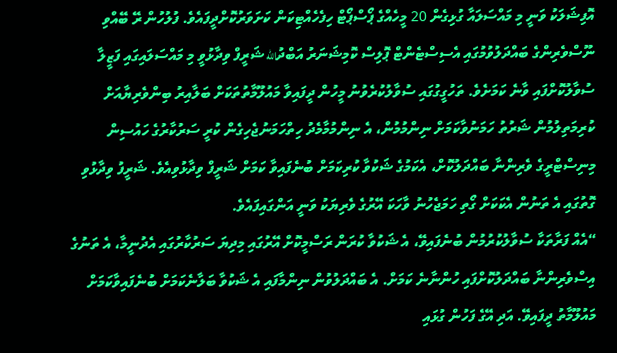އޮފިޝަލަކު ވަނީ މި މައްސަލައާ ގުޅިގެން 20 މީހެއްގެ ޕޯސްޕޯޓް ހިފެހެއްޓިކަން ކަށަވަރުކޮށްދީފައެވެ. ފުލުހުން ރޭ ބޭއްވި ނޫސްވެރިންގެ ބައްދަލުވުމުގައި އެސިސްޓެންޓް ޕޮލިސް ކޮމިޝަނަރު އަބްދުالله ޝަރީފް ވިދާޅުވީ މި މައްސަލައިގައި ފަޒީލާ ސުވާލުކޮށްފައި ވާނެ ކަމަށެވެ. ތަހުގީގުގައި ސުވާލުކުރެވުނު މީހުން ދީފައިވާ މައުލޫމާތުތަކަށް ބަލާއިރު ބިންވެރިޔާއަށް ކުރިމަތިލުމުން ޝަރުތު ހަމަނުވާކަމަށް ނިންމުމުން، އެ ނިންމުމާމެދު ހިތްހަމަނުޖެހިގެން ކުރީ ސަރުކާރުގެ ހައުސިން މިނިސްޓްރީގެ ވެރިންނާ ބައްދަލުކޮށް، އެކަމުގެ ޝަކުވާ ކުރިކަމަށް ބުނެފައިވާ ކަމަށް ޝަރީފް ވިދާޅުވިއެވެ. ޝަރީފު ވިދާޅުވި ގޮތުގައި އެ ތަނުން އެކަކަށް ގޯތި ހަމަޖެހުނު ވާހަކަ އޭރުގެ ވެރިޔަކު ވަނީ އަންގައިފައެވެ.
“އެއް ފަރާތަކާ ސުވާލުކުރުމުން ބުނެފައިވޭ، އެ ޝަކުވާ ކުރަން ރަސްމީކޮށް އޭރުގައި މިދިޔަ ސަރުކާރުގައި އެދުނީމާ، އެ ތަނުގެ އިސްވެރިންނާ ބައްދަލުކޮށްފައި ހުންނާނެ ކަމަށް. އެ ބައްދަލުވުން ނިންމާފައި އެ ޝަކުވާ ބަލާނެކަމަށް ބުނެފައިވާކަމަށް މައުލޫމާތު ދީފައިވޭ. އަދި އޭގެ ފަހުން ގުޅައި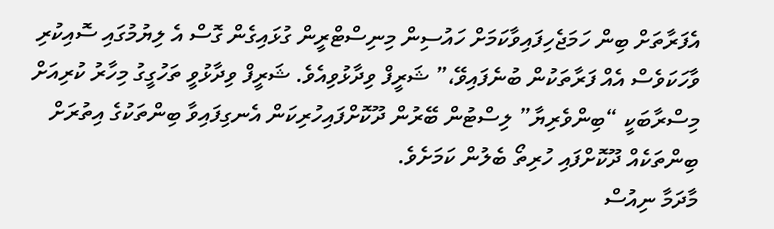އެފަރާތަށް ބިން ހަމަޖެހިފައިވާކަމަށް ހައުސިން މިނިސްޓްރީން ގުޅައިގެން ގޮސް އެ ލިޔުމުގައި ސޮއިކުރި ވާހަކަވެސް އެއް ފަރާތަކުން ބުނެފައިވޭ،” ޝަރީފް ވިދާޅުވިއެވެ. ޝަރީފް ވިދާޅުވީ ތަހުގީގު މިހާރު ކުރިއަށް މިސްރާބަކީ “ބިންވެރިޔާ” ލިސްޓުން ބޭރުން ދޫކޮށްފައިހުރިކަން އެނގިފައިވާ ބިންތަކުގެ އިތުރަށް ބިންތަކެއް ދޫކޮށްފައި ހުރިތޯ ބެލުން ކަމަށެވެ.
މާދަމާ ނިއުސް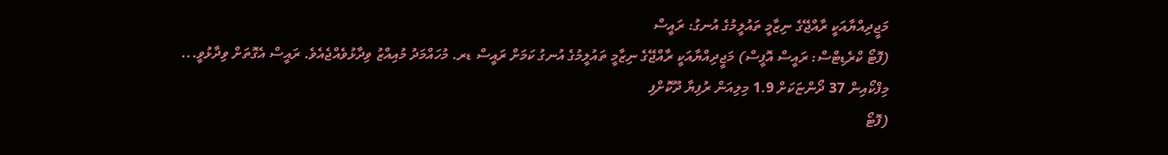މަޖީދިއްޔާއަކީ ރާއްޖޭގެ ނިޒާމީ ތައުލީމުގެ އުނގު: ރައީސް
(ފޮޓޯ ކްރެޑިޓްސް: ރައީސް އޮފީސް) މަޖީދިއްޔާއަކީ ރާއްޖޭގެ ނިޒާމީ ތައުލީމުގެ އުނގު ކަމަށް ރައީސް ޑރ. މުހައްމަދު މުއިއްޒު ވިދާޅުވެއްޖެއެވެ. ރައީސް އެގޮތަށް ވިދާޅުވީ...
މިފްކޯއިން 37 ދޯންޏަކަށް 1.9 މިލިއަން ރުފިޔާ ދޫކޮށްފި
(ފޮޓޯ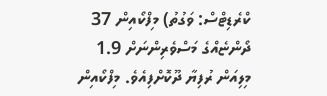ކްރެޑިޓްސް: ވަގުތު) މިފްކޯއިން 37 ދޯންޏެއްގެ މަސްވެރިންނަށް 1.9 މިލިއަން ރުފިޔާ ދޫކޮށްފިއެވެ. މިފްކޯއިން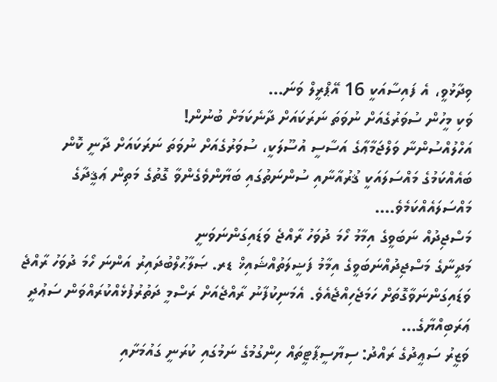ވިދާޅުވީ، އެ ފައިސާއަކީ 16 އޭޕްރީލް ވަނަ...
ވަކި މީހުން ސުވަރުގެއަށް ނުވަތަ ނަރަކައަށް ދާނެކަމަށް ބުނުން!
އަހްލުއްސުންނާ ވަލްޖަމާޢާގެ އަސާސީ އުސޫލަކީ، ސުވަރުގެއަށް ނުވަތަ ނަރަކައަށް ދާނީ ކޮން ބައެއްކަމުގެ މައްސަލައަކީ ޤުރުއާނާއި ސުންނަތުގައި ބަޔާންވެގެންވާ ގޮތުގެ މަތިން ޢަޤީދާގެ މައްސަލައެއްކަމެވެ....
މަސްޖިދުއް ނަބަވީގެ އިމާމު ހޯމަ ދުވަހު ރާއްޖެ ވަޑައިގަންނަވަނީ
މަދީނާގެ މަސްޖިދުއްނަބަވީގެ އިމާމު ފަޟީލަތުއްޝައިޚް ޑރ. ޞަލާޙުލްބުދައިރު އަންނަ ހޯމަ ދުވަހު ރާއްޖެ ވަޑައިގަންނަވާގޮތަށް ހަމަޖެހިއްޖެއެވެ. އެމަނިކުފާނު ރާއްޖެއަށް ރަސްމީ ދަތުރުފުޅެއްކުރައްވަން ސަޢުދީ ޢަރަބިއްޔާގެ...
ވަޒީރު ސަޢީދުގެ ރައްދު: ސިޔާސީޕާޓީތައް ހިންގުމުގެ ނަމުގައި ކުރަނީ ގައުމަށާއި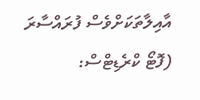އާއިލާތަކަށްވެސް ފުރައްސާރަ
(ފޮޓޯ ކްރެޑިޓްސް: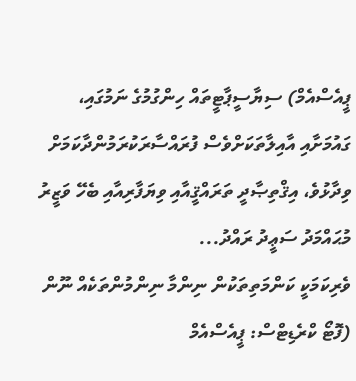ޕީއެސްއެމް) ސިޔާސީޕާޓީތައް ހިންގުމުގެ ނަމުގައި، ގައުމަށާއި އާއިލާތަކަށްވެސް ފުރައްސާރަކުރަމުންދާކަމަށް ވިދާޅުވެ، އިޤްތިޞާދީ ތަރައްޤީއާއި ވިޔަފާރިއާއި ބެހޭ ވަޒީރު މުޙައްމަދު ސަޢީދު ރައްދު...
ވެރިކަމަކީ ކަންމަތިތަކުން ނިންމާ ނިންމުންތަކެއް ނޫން
(ފޮޓޯ ކްރެޑިޓްސް: ޕީއެސްއެމް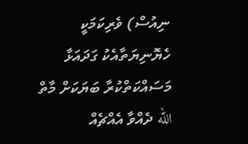ނިއުސް) ވެރިކަމަކީ ހެޔޮނިޔަތާއެކު ގަދައަޅާ މަސައްކަތްކުރާ ބަޔަކަށް މާތް الله ދެއްވާ އެއްޗެއް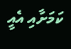ކަމަށާއި އެއީ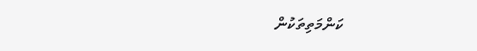ކަންމަތިތަކުން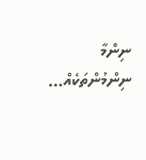ނިންމާ ނިންމުންތަކެއް...